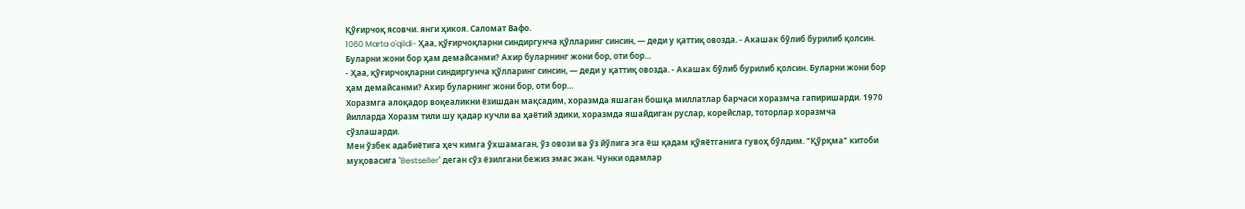Қўғирчоқ ясовчи. янги ҳикоя. Саломат Вафо.
1060 Marta o'qildi- Ҳаа, қўғирчоқларни синдиргунча қўлларинг синсин, — деди у қаттиқ овозда. - Акашак бўлиб бурилиб қолсин. Буларни жони бор ҳам демайсанми? Ахир буларнинг жони бор, оти бор…
- Ҳаа, қўғирчоқларни синдиргунча қўлларинг синсин, — деди у қаттиқ овозда. - Акашак бўлиб бурилиб қолсин. Буларни жони бор ҳам демайсанми? Ахир буларнинг жони бор, оти бор…
Хоразмга алоқадор воқеаликни ёзишдан мақсадим, хоразмда яшаган бошқа миллатлар барчаси хоразмча гапиришарди. 1970 йилларда Хоразм тили шу қадар кучли ва ҳаётий эдики, хоразмда яшайдиган руслар, корейслар, тоторлар хоразмча сўзлашарди.
Мен ўзбек адабиётига ҳеч кимга ўхшамаган, ўз овози ва ўз йўлига эга ёш қадам қўяётганига гувоҳ бўлдим. "Қўрқма" китоби муқовасига "Bestseller" деган сўз ёзилгани бежиз эмас экан. Чунки одамлар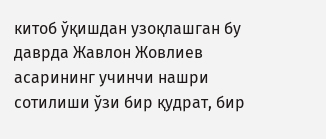китоб ўқишдан узоқлашган бу даврда Жавлон Жовлиев асарининг учинчи нашри сотилиши ўзи бир қудрат, бир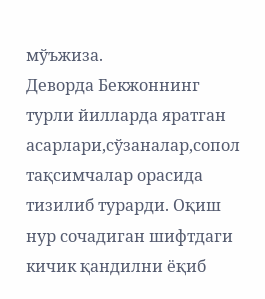мўъжиза.
Деворда Бекжоннинг турли йилларда яратган асарлари,сўзаналар,сопол тақсимчалар орасида тизилиб турарди. Оқиш нур сочадиган шифтдаги кичик қандилни ёқиб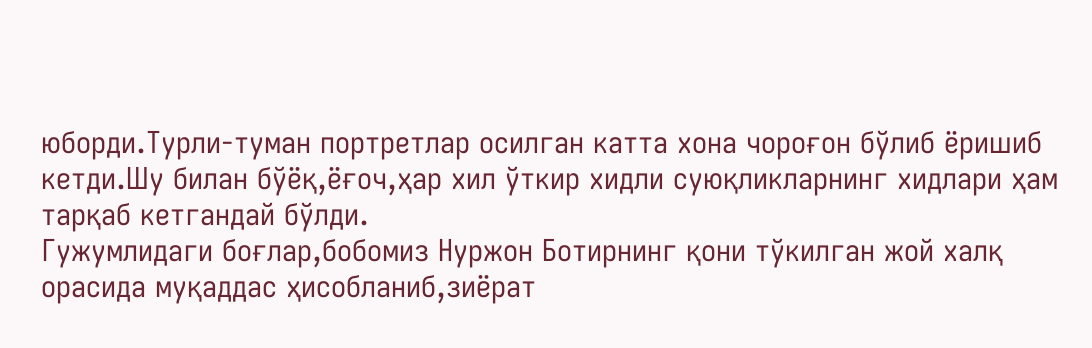юборди.Турли-туман портретлар осилган катта хона чороғон бўлиб ёришиб кетди.Шу билан бўёқ,ёғоч,ҳар хил ўткир хидли суюқликларнинг хидлари ҳам тарқаб кетгандай бўлди.
Гужумлидаги боғлар,бобомиз Нуржон Ботирнинг қони тўкилган жой халқ орасида муқаддас ҳисобланиб,зиёрат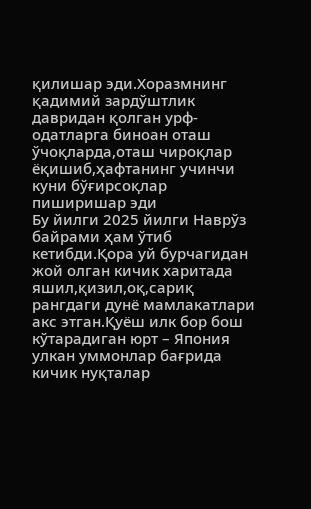қилишар эди.Хоразмнинг қадимий зардўштлик давридан қолган урф-одатларга биноан оташ ўчоқларда,оташ чироқлар ёқишиб,ҳафтанинг учинчи куни бўғирсоқлар пиширишар эди
Бу йилги 2025 йилги Наврўз байрами ҳам ўтиб кетибди.Қора уй бурчагидан жой олган кичик харитада яшил,қизил,оқ,сариқ рангдаги дунё мамлакатлари акс этган.Қуёш илк бор бош кўтарадиган юрт – Япония улкан уммонлар бағрида кичик нуқталар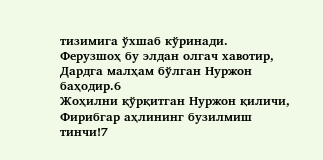тизимига ўхшаб кўринади.
Ферузшоҳ бу элдан олгач хавотир,
Дардга малҳам бўлган Нуржон баҳодир.6
Жоҳилни қўрқитган Нуржон қиличи,
Фирибгар аҳлининг бузилмиш тинчи!7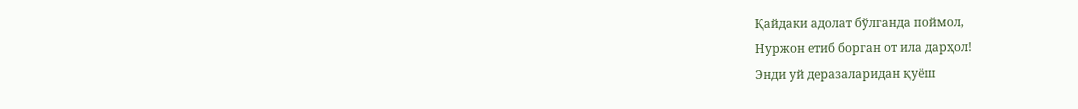Қайдаки адолат бўлганда поймол,
Нуржон етиб борган от ила дарҳол!
Энди уй деразаларидан қуёш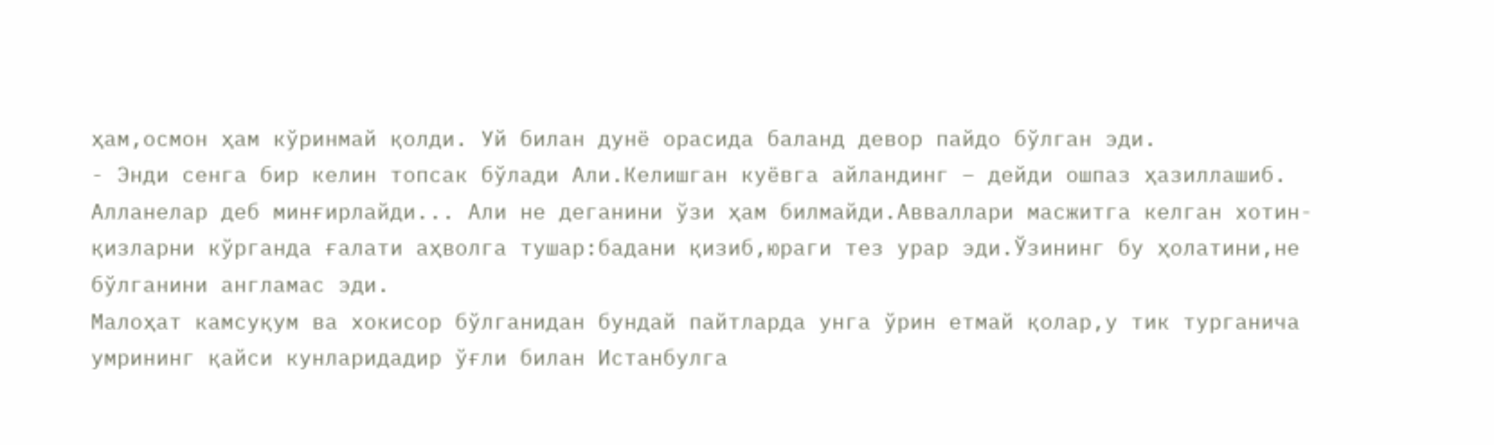ҳам,осмон ҳам кўринмай қолди. Уй билан дунё орасида баланд девор пайдо бўлган эди.
- Энди сенга бир келин топсак бўлади Али.Келишган куёвга айландинг – дейди ошпаз ҳазиллашиб.
Алланелар деб минғирлайди... Али не деганини ўзи ҳам билмайди.Авваллари масжитга келган хотин-қизларни кўрганда ғалати аҳволга тушар:бадани қизиб,юраги тез урар эди.Ўзининг бу ҳолатини,не бўлганини англамас эди.
Малоҳат камсуқум ва хокисор бўлганидан бундай пайтларда унга ўрин етмай қолар,у тик турганича умрининг қайси кунларидадир ўғли билан Истанбулга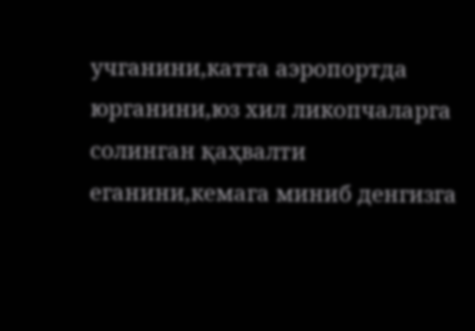учганини,катта аэропортда юрганини,юз хил ликопчаларга солинган қаҳвалти еганини,кемага миниб денгизга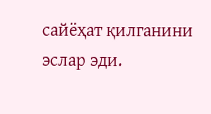сайёҳат қилганини эслар эди.